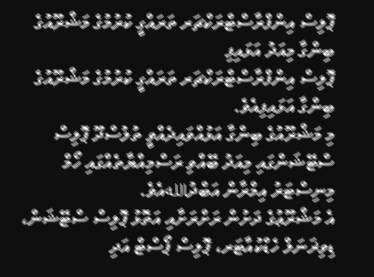ޕޮލިސް އިންފްރާސްޓްރަކްޗަރ ތަރައްގީ ކުރުމުގެ މަޝްރޫއުގެ ބިންގާ މިއަދު އަޅައިފި
ޕޮލިސް އިންފްރާސްޓްރަކްޗަރ ތަރައްގީ ކުރުމުގެ މަޝްރޫއުގެ ބިންގާ އަޅައިފިއެވެ.
މި މަޝްރޫއުގެ ބިންގާ އަޅުއްވައިދެއްވީ ތުލުސްދޫ ޕޮލިސް ސްޓޭޝަންގައި މިއަދު ބޭއްވި ރަސްމިއްޔާތެއްގައި ހޯމް މިނިސްޓަރު އިމްރާން އަބްދުاللهއެވެ.
އެ މަޝްރޫޢުގެ ދަށުން ރަށްރަށާއި އަތޮޅު ޕޮލިސް ސްޓޭޝަން، ޑިވިޜަނަލް ހެޑްކުއާޓަރ، ޕޮލިސް ޕޯސްޓް އަދި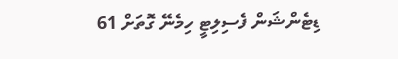ޑިޓެންޝަން ފެސިލިޓީ ހިމެނޭ ގޮތަށް 61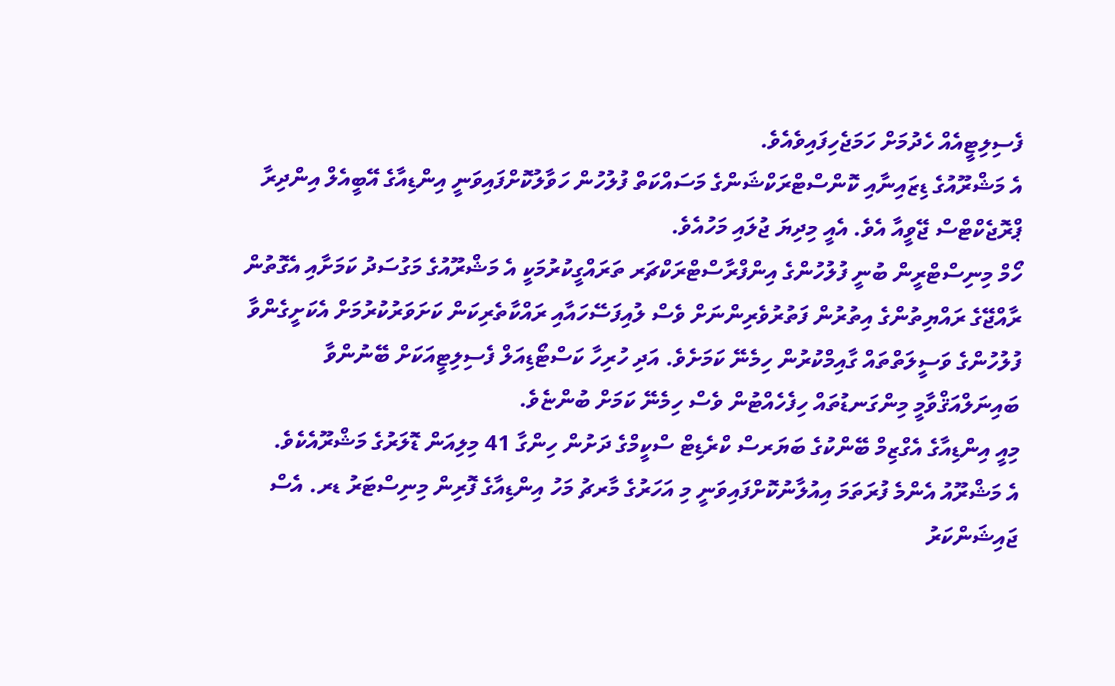ފެސިލިޓީއެއް ހެދުމަށް ހަމަޖެހިފައިވެއެވެ.
އެ މަޝްރޫއުގެ ޑިޒައިނާއި ކޮންސްޓްރަކްޝަންގެ މަސައްކަތް ފުލުހުން ހަވާލުކޮށްފައިވަނީ އިންޑިއާގެ އޭބީއެލް އިންދިރާ ޕްރޮޖެކްޓްސް ޖޭވީއާ އެވެ. އެއީ މިދިޔަ ޖުލައި މަހުއެވެ.
ހޯމް މިނިސްޓްރީން ބުނީ ފުލުހުންގެ އިންފްރާސްޓްރަކްޗަރ ތަރައްގީކުރުމަކީ އެ މަޝްރޫއުގެ މަގުސަދު ކަމަށާއި އެގޮތުން ރާއްޖޭގެ ރައްޔިތުންގެ އިތުރުން ފަތުރުވެރިންނަށް ވެސް ލުއިފަސޭހައާއި ރައްކާތެރިކަން ކަށަވަރުކުރުމަށް އެކަށީގެންވާ ފުލުހުންގެ ވަސީލަތްތައް ގާއިމްކުރުން ހިމެނޭ ކަމަށެވެ. އަދި ހުރިހާ ކަސްޓޯޑިއަލް ފެސިލިޓީއަކަށް ބޭނުންވާ ބައިނަލްއަޤްވާމީ މިންގަނޑުތައް ހިފެހެއްޓުން ވެސް ހިމެނޭ ކަމަށް ބުންޏެވެ.
މިއީ އިންޑިއާގެ އެގްޒިމް ބޭންކުގެ ބަޔަރސް ކްރެޑިޓް ސްކީމްގެ ދަށުން ހިންގާ 41 މިލިއަން ޑޮލަރުގެ މަޝްރޫއެކެވެ.
އެ މަޝްރޫއު އެންމެ ފުރަތަމަ އިއުލާނުކޮށްފައިވަނީ މި އަހަރުގެ މާރޗު މަހު އިންޑިއާގެ ފޮރިން މިނިސްޓަރު ޑރ. އެސް ޖައިޝަންކަރު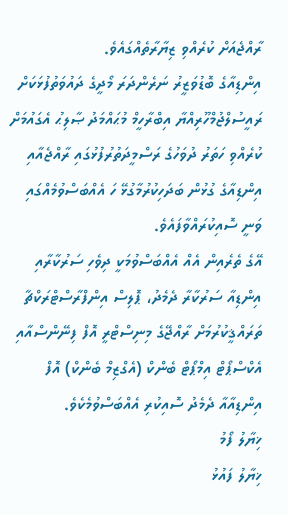ރާއްޖެއަށް ކުރެއްވި ޒިޔާރާތެއްގައެވެ.
އިންޑިއާގެ ބޮޑުވަޒީރު ނަރެންދަރަ މޯދީގެ ދައުވަތުފުޅަކަށް ރައީސުލްޖުމްހޫރިއްޔާ އިބްރާހީމް މުޙައްމަދު ޞާލިޙު އެގައުމަށް ކުރެއްވި ހަތަރު ދުވަހުގެ ރަސްމީދަތުރުފުޅުގައި ރާއްޖެއާއި އިންޑިއާގެ ގުޅުން ބަދަހިކުރުމާގުޅޭ ހަ އެއްބަސްވުމެއްގައި ވަނީ ސޮއިކުރައްވާފައެވެ.
އޭގެ ތެރެއިން އެއް އެއްބަސްވުމަކީ ދިވެހި ސަރުކާރާއި އިންޑިއާ ސަރުކާރާ ދެމެދު، ޕޮލިސް އިންފްރާސްޓްރަކްޗާ ތަރައްޤީކުރުމަށް ރާއްޖޭގެ މިނިސްޓްރީ އޮފް ފިނޭންސްއާއި އެކްސްޕޯޓް އިމްޕޯޓް ބެންކް (އެގްޒިމް ބެންކް) އޮފް އިންޑިއާއާ ދެމެދު ސޮއިކުރި އެއްބަސްވުމެކެވެ.
ޚިޔާލު ފޯމު
ޚިޔާލު ފައުޅު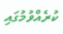ކުރެއްވުމުގައި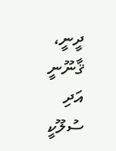ދީނީ، ޤާނޫނީ އަދި ސުލޫކީ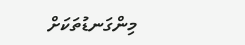މިންގަނޑުތަކަށް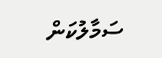ސަމާލުކަން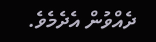ދެއްވުން އެދެމެވެ.